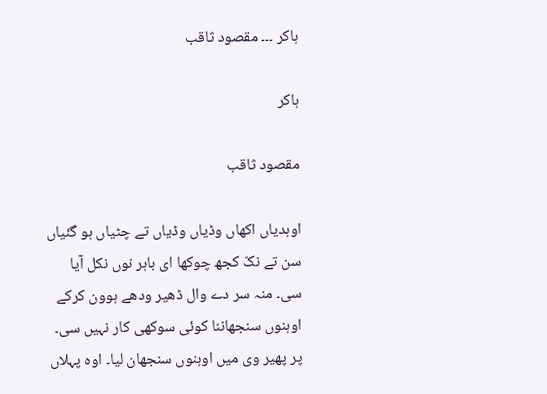ہاکر ۔۔۔ مقصود ثاقب

ہاکر

مقصود ثاقب

اوہدیاں اکھاں وڈیاں وڈیاں تے چٹیاں ہو گئیاں سن تے نکّ کجھ چوکھا ای باہر نوں نکل آیا سی۔ منہ سر دے وال ڈھیر ودھے ہوون کرکے اوہنوں سنجھاننا کوئی سوکھی کار نہیں سی۔ پر پھیر وی میں اوہنوں سنجھان لیا۔ اوہ پہلاں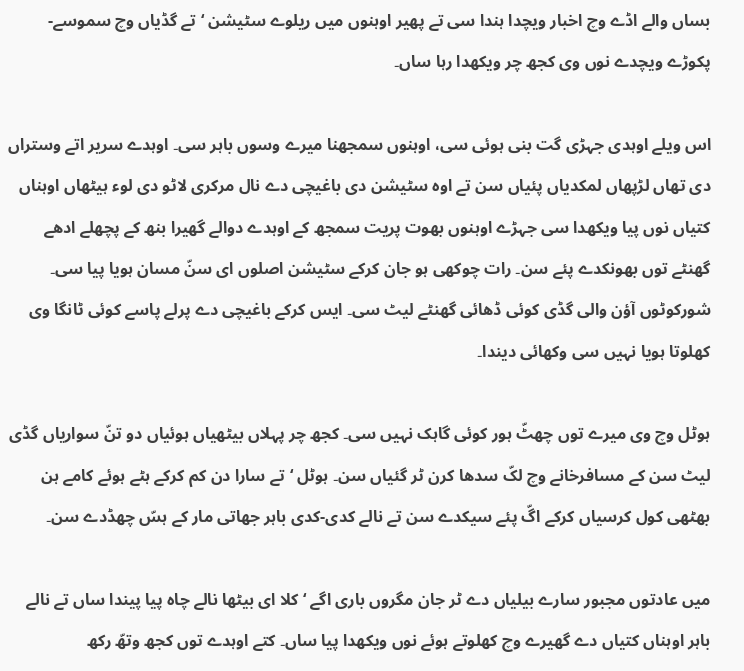بساں والے اڈے وچ اخبار ویچدا ہندا سی تے پھیر اوہنوں میں ریلوے سٹیشن ‘تے گڈیاں وچ سموسے-پکوڑے ویچدے نوں وی کجھ چر ویکھدا رہا ساں۔

اس ویلے اوہدی جہڑی گت بنی ہوئی سی، اوہنوں سمجھنا میرے وسوں باہر سی۔ اوہدے سریر اتے وستراں دی تھاں لڑپھاں لمکدیاں پئیاں سن تے اوہ سٹیشن دی باغیچی دے نال مرکری لاٹو دی لوء ہیٹھاں اوہناں کتیاں نوں پیا ویکھدا سی جہڑے اوہنوں بھوت پریت سمجھ کے اوہدے دوالے گھیرا بنھ کے پچھلے ادھے گھنٹے توں بھونکدے پئے سن۔ رات چوکھی ہو جان کرکے سٹیشن اصلوں ای سنّ مسان ہویا پیا سی۔ شورکوٹوں آؤن والی گڈی کوئی ڈھائی گھنٹے لیٹ سی۔ ایس کرکے باغیچی دے پرلے پاسے کوئی ٹانگا وی کھلوتا ہویا نہیں سی وکھائی دیندا۔

ہوٹل وچ وی میرے توں چھٹّ ہور کوئی گاہک نہیں سی۔ کجھ چر پہلاں بیٹھیاں ہوئیاں دو تنّ سواریاں گڈی لیٹ سن کے مسافرخانے وچ لکّ سدھا کرن ٹر گئیاں سن۔ ہوٹل ‘تے سارا دن کم کرکے ہٹے ہوئے کامے ہن بھٹھی کول کرسیاں کرکے اگّ پئے سیکدے سن تے نالے کدی-کدی باہر جھاتی مار کے ہسّ چھڈدے سن۔

میں عادتوں مجبور سارے بیلیاں دے ٹر جان مگروں باری اگے ‘کلا ای بیٹھا نالے چاہ پیا پیندا ساں تے نالے باہر اوہناں کتیاں دے گھیرے وچ کھلوتے ہوئے نوں ویکھدا پیا ساں۔ کتے اوہدے توں کجھ وتھّ رکھ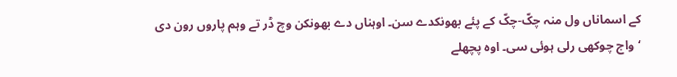کے اسماناں ول منہ چکّ-چکّ کے پئے بھونکدے سن۔ اوہناں دے بھونکن وچ ڈر تے وہم پاروں رون دی ‘واج چوکھی رلی ہوئی سی۔ اوہ پچھلے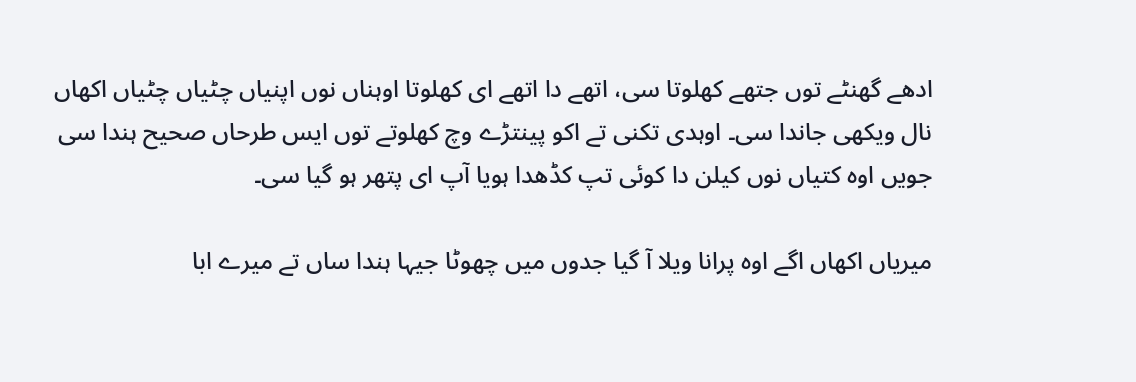ادھے گھنٹے توں جتھے کھلوتا سی، اتھے دا اتھے ای کھلوتا اوہناں نوں اپنیاں چٹیاں چٹیاں اکھاں نال ویکھی جاندا سی۔ اوہدی تکنی تے اکو پینتڑے وچ کھلوتے توں ایس طرحاں صحیح ہندا سی جویں اوہ کتیاں نوں کیلن دا کوئی تپ کڈھدا ہویا آپ ای پتھر ہو گیا سی۔

میریاں اکھاں اگے اوہ پرانا ویلا آ گیا جدوں میں چھوٹا جیہا ہندا ساں تے میرے ابا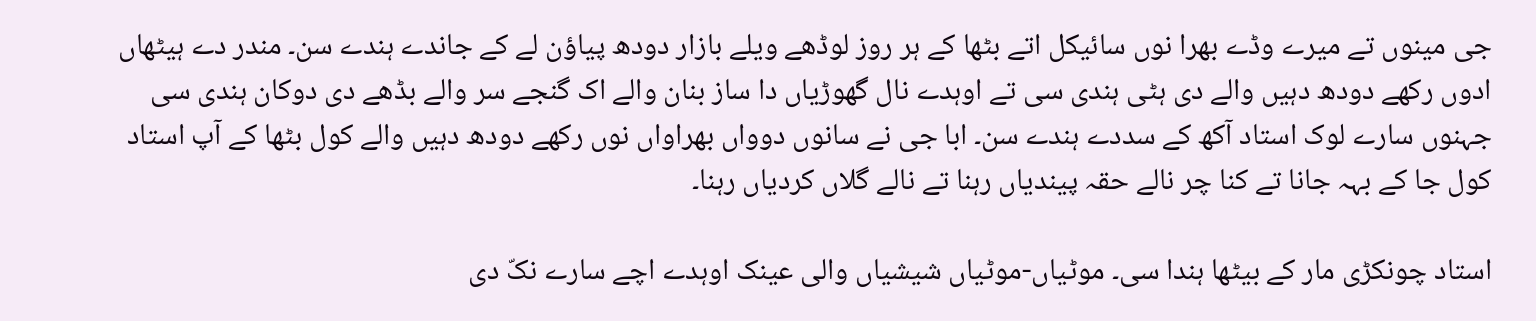جی مینوں تے میرے وڈے بھرا نوں سائیکل اتے بٹھا کے ہر روز لوڈھے ویلے بازار دودھ پیاؤن لے کے جاندے ہندے سن۔ مندر دے ہیٹھاں ادوں رکھے دودھ دہیں والے دی ہٹی ہندی سی تے اوہدے نال گھوڑیاں دا ساز بنان والے اک گنجے سر والے بڈھے دی دوکان ہندی سی جہنوں سارے لوک استاد آکھ کے سددے ہندے سن۔ ابا جی نے سانوں دوواں بھراواں نوں رکھے دودھ دہیں والے کول بٹھا کے آپ استاد کول جا کے بہہ جانا تے کنا چر نالے حقہ پیندیاں رہنا تے نالے گلاں کردیاں رہنا۔

استاد چونکڑی مار کے بیٹھا ہندا سی۔ موٹیاں-موٹیاں شیشیاں والی عینک اوہدے اچے سارے نکّ دی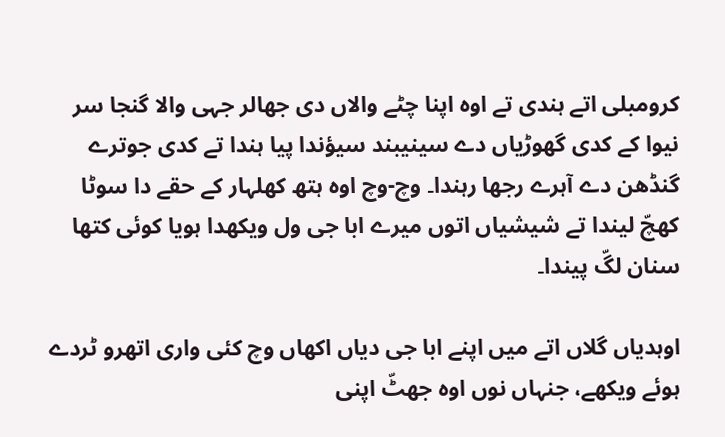کرومبلی اتے ہندی تے اوہ اپنا چٹے والاں دی جھالر جہی والا گنجا سر نیوا کے کدی گھوڑیاں دے سینیبند سیؤندا پیا ہندا تے کدی جوترے گنڈھن دے آہرے رجھا رہندا۔ وچ-وچ اوہ ہتھ کھلہار کے حقے دا سوٹا کھچّ لیندا تے شیشیاں اتوں میرے ابا جی ول ویکھدا ہویا کوئی کتھا سنان لگّ پیندا۔

اوہدیاں گلاں اتے میں اپنے ابا جی دیاں اکھاں وچ کئی واری اتھرو ٹردے ہوئے ویکھے، جنہاں نوں اوہ جھٹّ اپنی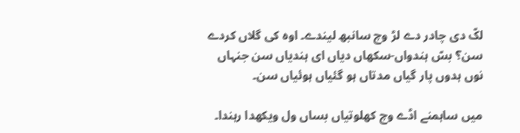لکّ دی چادر دے لڑ وچ سانبھ لیندے۔ اوہ کی گلاں کردے سن؟ بسّ ہندواں-سکھاں دیاں ای ہندیاں سن جنہاں نوں ہدوں پار گیاں مدتاں ہو گئیاں ہوئیاں سن۔

میں ساہمنے اڈے وچ کھلوتیاں بساں ول ویکھدا رہندا۔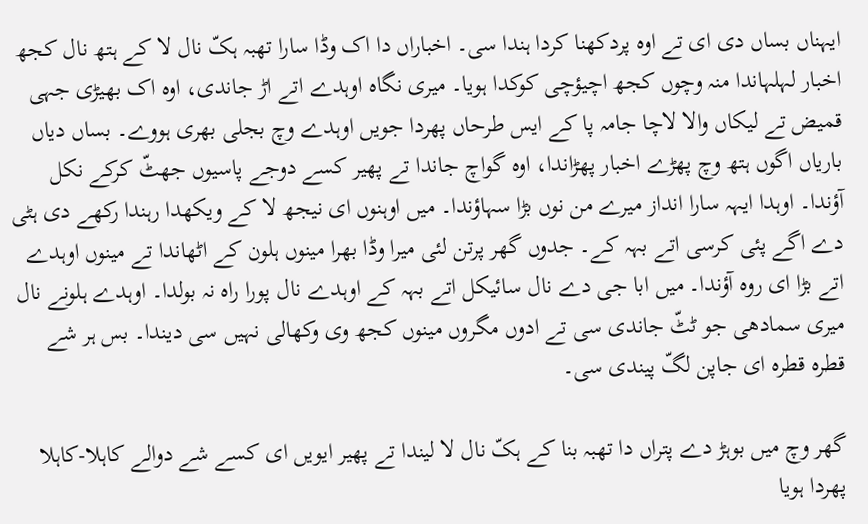ایہناں بساں دی ای تے اوہ پردکھنا کردا ہندا سی۔ اخباراں دا اک وڈا سارا تھبہ ہکّ نال لا کے ہتھ نال کجھ اخبار لہلہاندا منہ وچوں کجھ اچیؤچی کوکدا ہویا۔ میری نگاہ اوہدے اتے اڑ جاندی، اوہ اک بھیڑی جہی قمیض تے لیکاں والا لاچا جامہ پا کے ایس طرحاں پھردا جویں اوہدے وچ بجلی بھری ہووے۔ بساں دیاں باریاں اگوں ہتھ وچ پھڑے اخبار پھڑاندا، اوہ گواچ جاندا تے پھیر کسے دوجے پاسیوں جھٹّ کرکے نکل آؤندا۔ اوہدا ایہہ سارا انداز میرے من نوں بڑا سہاؤندا۔ میں اوہنوں ای نیجھ لا کے ویکھدا رہندا رکھے دی ہٹی دے اگے پئی کرسی اتے بہہ کے۔ جدوں گھر پرتن لئی میرا وڈا بھرا مینوں ہلون کے اٹھاندا تے مینوں اوہدے اتے بڑا ای روہ آؤندا۔ میں ابا جی دے نال سائیکل اتے بہہ کے اوہدے نال پورا راہ نہ بولدا۔ اوہدے ہلونے نال میری سمادھی جو ٹٹّ جاندی سی تے ادوں مگروں مینوں کجھ وی وکھالی نہیں سی دیندا۔ بس ہر شے قطرہ قطرہ ای جاپن لگّ پیندی سی۔

گھر وچ میں بوہڑ دے پتراں دا تھبہ بنا کے ہکّ نال لا لیندا تے پھیر ایویں ای کسے شے دوالے کاہلا-کاہلا پھردا ہویا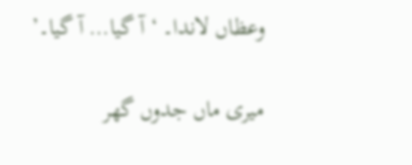وعظاں لاندا۔ ‘آ گیا… آ گیا۔’

میری ماں جدوں گھر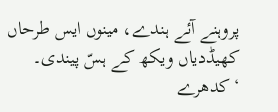پروہنے آئے ہندے، مینوں ایس طرحاں کھیڈدیاں ویکھ کے ہسّ پیندی۔ ‘کدھرے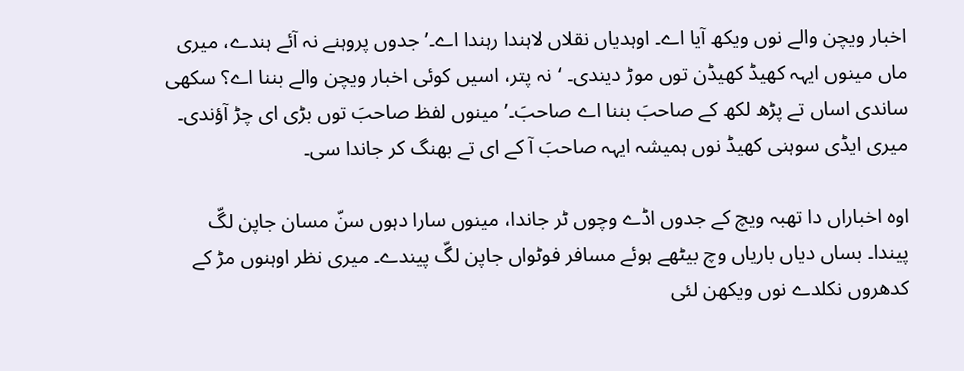اخبار ویچن والے نوں ویکھ آیا اے۔ اوہدیاں نقلاں لاہندا رہندا اے۔’ جدوں پروہنے نہ آئے ہندے، میری ماں مینوں ایہہ کھیڈ کھیڈن توں موڑ دیندی۔ ‘نہ پتر، اسیں کوئی اخبار ویچن والے بننا اے؟ سکھی ساندی اساں تے پڑھ لکھ کے صاحبَ بننا اے صاحبَ۔’ مینوں لفظ صاحبَ توں بڑی ای چڑ آؤندی۔ میری ایڈی سوہنی کھیڈ نوں ہمیشہ ایہہ صاحبَ آ کے ای تے بھنگ کر جاندا سی۔

اوہ اخباراں دا تھبہ ویچ کے جدوں اڈے وچوں ٹر جاندا، مینوں سارا دہوں سنّ مسان جاپن لگّ پیندا۔ بساں دیاں باریاں وچ بیٹھے ہوئے مسافر فوٹواں جاپن لگّ پیندے۔ میری نظر اوہنوں مڑ کے کدھروں نکلدے نوں ویکھن لئی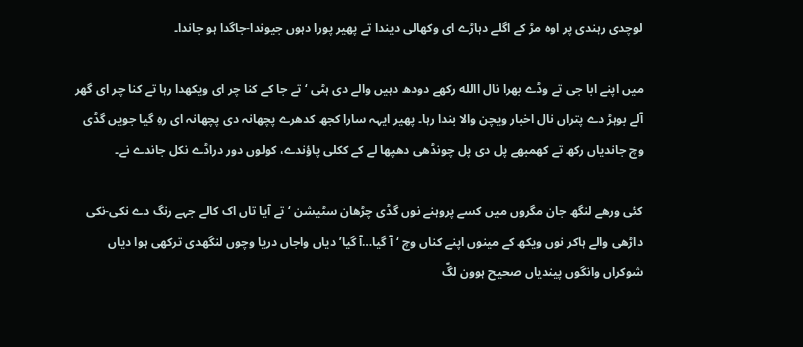لوچدی رہندی پر اوہ مڑ کے اگلے دہاڑے ای وکھالی دیندا تے پھیر پورا دہوں جیوندا-جاگدا ہو جاندا۔

میں اپنے ابا جی تے وڈے بھرا نال االله رکھے دودھ دہیں والے دی ہٹی ‘تے جا کے کنا چر ای ویکھدا رہا تے کنا چر ای گھر آلے بوہڑ دے پتراں نال اخبار ویچن والا بندا رہا۔ پھیر ایہہ سارا کجھ کدھرے پچھانہ دی پچھانہ ای رہِ گیا جویں گڈی وچ جاندیاں رکھ تے کھمبھے پل دی پل چونڈھی دھپھا لے کے ککلی پاؤندے، کولوں دور دراڈے نکل جاندے نے۔

کئی ورھے لنگھ جان مگروں میں کسے پروہنے نوں گڈی چڑھان سٹیشن ‘تے آیا تاں اک کالے جہے رنگ دے نکی-نکی داڑھی والے ہاکر نوں ویکھ کے مینوں اپنے کناں وچ ‘آ گیا…آ گیا’ دیاں واجاں دریا وچوں لنگھدی ترکھی ہوا دیاں شوکراں وانگوں پیندیاں صحیح ہوون لگّ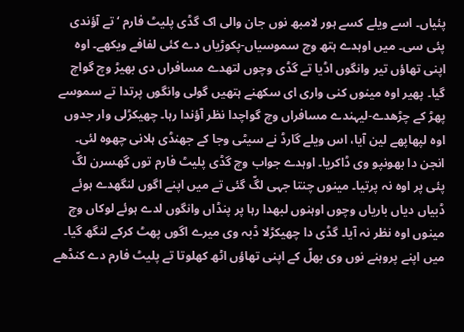پئیاں۔ اسے ویلے کسے ہور لامبھ نوں جان والی اک گڈی پلیٹ فارم ‘تے آؤندی پئی سی۔ میں اوہدے ہتھ وچ سموسیاں-پکوڑیاں دے کئی لفافے ویکھے۔ اوہ اپنی تھاؤں تیر وانگوں اڈیا تے گڈی وچوں لتھدے مسافراں دی بھیڑ وچ گواچ گیا۔ پھیر اوہ مینوں کنی واری ای سکھنے ہتھیں گولی وانگوں پرتدا تے سموسے پھڑ کے چڑھدے-لیہندے مسافراں وچ گواچدا نظر آؤندا رہا۔ چھیکڑلی وار جدوں اوہ لپھاپھے لین آیا، اس ویلے گارڈ نے سیٹی وجا کے جھنڈی ہلانی چھوہ لئی۔ انجن دا بھونپو وی ڈاکریا۔ اوہدے جواب وچ گڈی پلیٹ فارم توں گھسرن لگّ پئی پر اوہ نہ پرتیا۔ مینوں چنتا جہی لگّ گئی تے میں اپنے اگوں لنگھدے ہوئے ڈبیاں دیاں باریاں وچوں اوہنوں لبھدا رہا پر پنڈاں وانگوں لدے ہوئے لوکاں وچ مینوں اوہ نظر نہ آیا۔ گڈی دا چھیکڑلا ڈبہ وی میرے اگوں پھٹ کرکے لنگھ گیا۔ میں اپنے پروہنے نوں وی بھلّ کے اپنی تھاؤں اٹھ کھلوتا تے پلیٹ فارم دے کنڈھے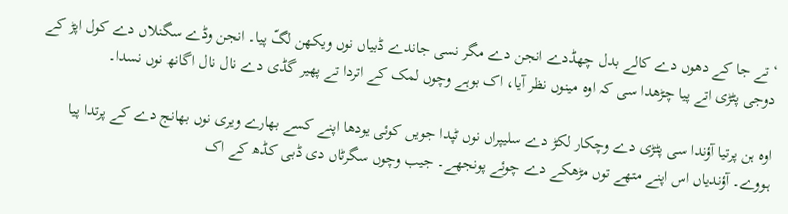‘تے جا کے دھوں دے کالے بدل چھڈدے انجن دے مگر نسی جاندے ڈبیاں نوں ویکھن لگّ پیا۔ انجن وڈے سگنلاں دے کول اپڑ کے دوجی پٹڑی اتے پیا چڑھدا سی کہ اوہ مینوں نظر آیا، اک بوہے وچوں لمک کے اتردا تے پھیر گڈی دے نال نال اگانھ نوں نسدا۔

اوہ ہن پرتیا آؤندا سی پٹڑی دے وچکار لکڑ دے سلیپراں نوں ٹپدا جویں کوئی یودھا اپنے کسے بھارے ویری نوں بھانج دے کے پرتدا پیا ہووے۔ آؤندیاں اس اپنے متھے توں مڑھکے دے چوئے پونجھے۔ جیب وچوں سگرٹاں دی ڈبی کڈھ کے اک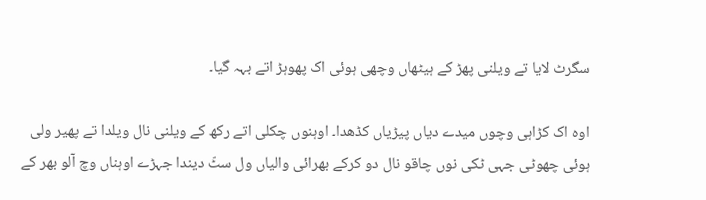سگرٹ لایا تے ویلنی پھڑ کے ہیٹھاں وچھی ہوئی اک پھوہڑ اتے بہہ گیا۔

اوہ اک کڑاہی وچوں میدے دیاں پیڑیاں کڈھدا۔ اوہنوں چکلی اتے رکھ کے ویلنی نال ویلدا تے پھیر ولی ہوئی چھوٹی جہی ٹکی نوں چاقو نال دو کرکے بھرائی والیاں ول سٹّ دیندا جہڑے اوہناں وچ آلو بھر کے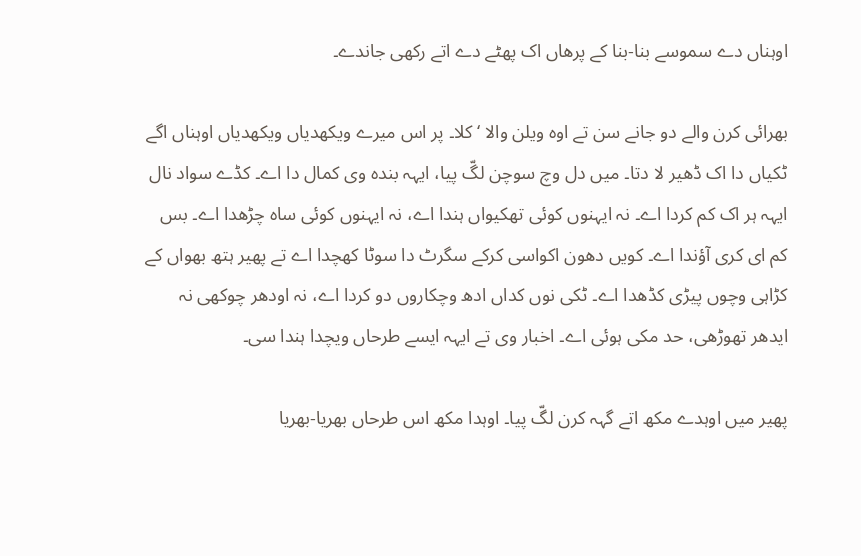اوہناں دے سموسے بنا-بنا کے پرھاں اک پھٹے دے اتے رکھی جاندے۔

بھرائی کرن والے دو جانے سن تے اوہ ویلن والا ‘کلا۔ پر اس میرے ویکھدیاں ویکھدیاں اوہناں اگے ٹکیاں دا اک ڈھیر لا دتا۔ میں دل وچ سوچن لگّ پیا، ایہہ بندہ وی کمال دا اے۔ کڈے سواد نال ایہہ ہر اک کم کردا اے۔ نہ ایہنوں کوئی تھکیواں ہندا اے، نہ ایہنوں کوئی ساہ چڑھدا اے۔ بس کم ای کری آؤندا اے۔ کویں دھون اکواسی کرکے سگرٹ دا سوٹا کھچدا اے تے پھیر ہتھ بھواں کے کڑاہی وچوں پیڑی کڈھدا اے۔ ٹکی نوں کداں ادھ وچکاروں دو کردا اے، نہ اودھر چوکھی نہ ایدھر تھوڑھی، حد مکی ہوئی اے۔ اخبار وی تے ایہہ ایسے طرحاں ویچدا ہندا سی۔

پھیر میں اوہدے مکھ اتے گہہ کرن لگّ پیا۔ اوہدا مکھ اس طرحاں بھریا-بھریا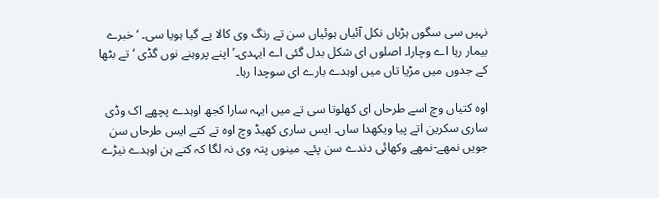نہیں سی سگوں ہڑباں نکل آئیاں ہوئیاں سن تے رنگ وی کالا پے گیا ہویا سی۔ ‘خبرے بیمار رہا اے وچارا۔ اصلوں ای شکل بدل گئی اے ایہدی۔’ اپنے پروہنے نوں گڈی ‘تے بٹھا کے جدوں میں مڑیا تاں میں اوہدے بارے ای سوچدا رہا۔

اوہ کتیاں وچ اسے طرحاں ای کھلوتا سی تے میں ایہہ سارا کجھ اوہدے پچھے اک وڈی ساری سکرین اتے پیا ویکھدا ساں۔ ایس ساری کھیڈ وچ اوہ تے کتے ایس طرحاں سن جویں نمھے-نمھے وکھائی دندے سن پئے۔ مینوں پتہ وی نہ لگا کہ کتے ہن اوہدے نیڑے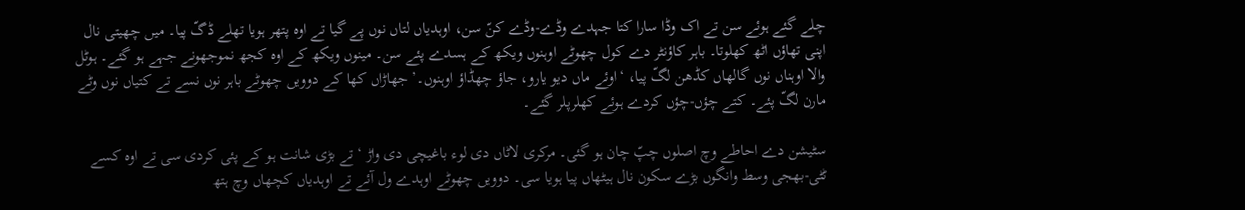چلے گئے ہوئے سن تے اک وڈا سارا کتا جہدے وڈے-وڈے کنّ سن، اوہدیاں لتاں نوں پے گیا تے اوہ پتھر ہویا تھلے ڈگّ پیا۔ میں چھیتی نال اپنی تھاؤں اٹھ کھلوتا۔ باہر کاؤنٹر دے کول چھوٹے اوہنوں ویکھ کے ہسدے پئے سن۔ مینوں ویکھ کے اوہ کجھ نموجھونے جہے ہو گئے۔ ہوٹل والا اوہناں نوں گالھاں کڈھن لگّ پیا، ‘اوئے ماں دیو یارو، جاؤ چھڈاؤ اوہنوں۔’ جھاڑاں کھا کے دوویں چھوٹے باہر نوں نسے تے کتیاں نوں وٹے مارن لگّ پئے۔ کتے چؤں-چؤں کردے ہوئے کھلرپلر گئے۔

سٹیشن دے احاطے وچ اصلوں چپّ چان ہو گئی۔ مرکری لاٹاں دی لوء باغیچی دی واڑ ‘تے بڑی شانت ہو کے پئی کردی سی تے اوہ کسے ٹٹی-بھجی وسط وانگوں بڑے سکون نال ہیٹھاں پیا ہویا سی۔ دوویں چھوٹے اوہدے ول آئے تے اوہدیاں کچھاں وچ ہتھ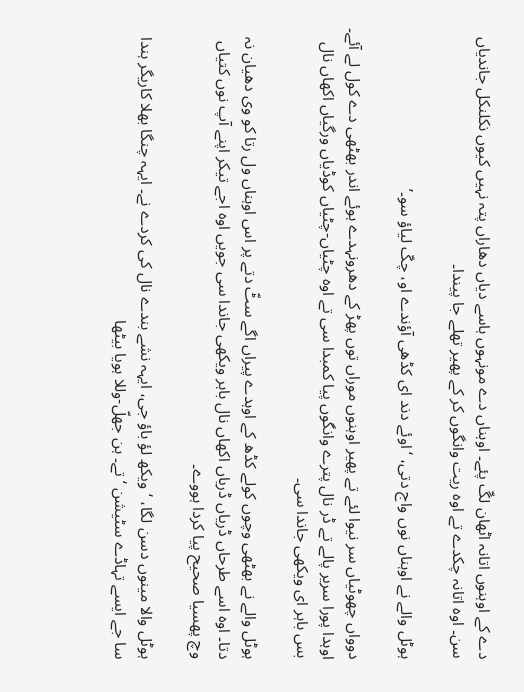دے کے اوہنوں اتانہ اٹھان لگّ پئے۔ اوہناں دے مونہوں ہاسے دیاں دھاراں پتہ نہیں کیوں نکلنکل جاندیاں سن۔ اوہ اتانہ چکدے تے اوہ ریت وانگوں کر کے پھیر تھلے جا پیندا۔

ہوٹل والے نے اوہناں نوں واج دتی، ‘اوئے دند ای کڈھی آؤندے او، چکّ لیاؤ سو۔’

دوواں چھوٹیاں سر نیوا لئے تے پھیر اوہنوں موراں توں پھڑ کے دھرونہدے ہوئے اندر بھٹھی دے کول لے آئے۔ اوہدا پورا سریر پالے تے ڈر نال پترے وانگوں پیا کمبدا سی تے اوہ چٹیاں-چٹیاں کوڈیاں ورگیاں اکھاں نال بس باہر ای ویکھی جاندا سی۔

ہوٹل والے نے بھٹھی وچوں کولے کڈھ کے اوہدے پیراں اگے سٹّ دتے پر اس اوہناں ول رتا کو وی دھیان نہ دتا۔ اوہ اسے طرحاں ڈریاں ڈریاں اکھاں نال باہر ویکھی جاندا سی جویں اوہ اجے تیکر اپنے آپ نوں کتیاں وچ پھسیا صحیح پیا کردا ہووے۔

ہوٹل والا مینوں دسن لگا، ‘ویکھ لؤ باؤ جی، ایہہ نشے بندے نال کی کردے نے۔ ایہہ چنگا بھلا کاریگر ہندا سا جے ایسے تہاڈے سٹیشن ‘تے۔ ہن جھلّ-وللا ہویا بیٹھا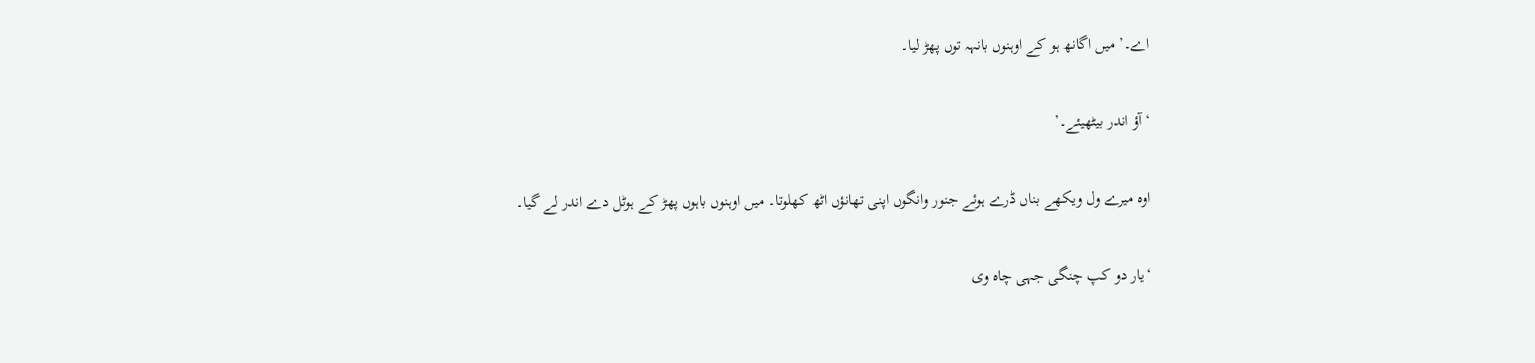اے۔’ میں اگانھ ہو کے اوہنوں بانہہ توں پھڑ لیا۔

‘آؤ اندر بیٹھیئے۔’

اوہ میرے ول ویکھے بناں ڈرے ہوئے جنور وانگوں اپنی تھانؤں اٹھ کھلوتا۔ میں اوہنوں باہوں پھڑ کے ہوٹل دے اندر لے گیا۔

‘یار دو کپ چنگی جہی چاہ وی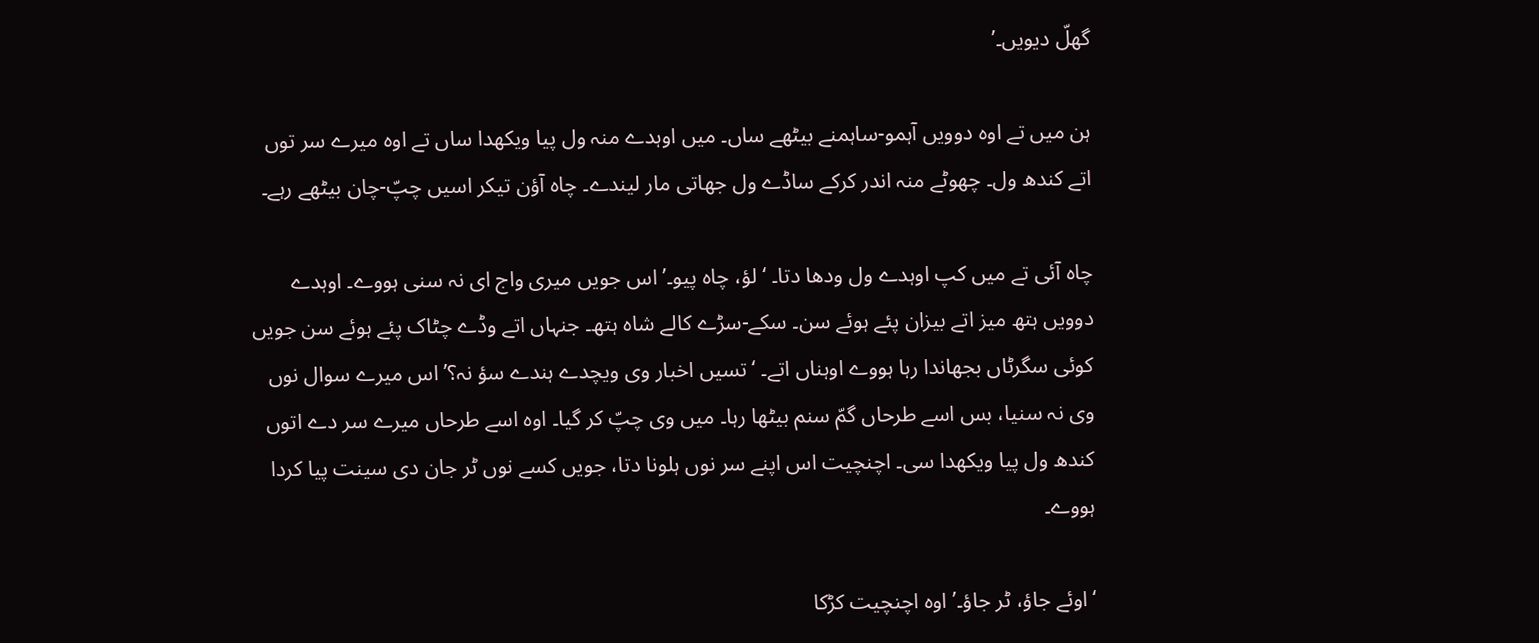گھلّ دیویں۔’

ہن میں تے اوہ دوویں آہمو-ساہمنے بیٹھے ساں۔ میں اوہدے منہ ول پیا ویکھدا ساں تے اوہ میرے سر توں اتے کندھ ول۔ چھوٹے منہ اندر کرکے ساڈے ول جھاتی مار لیندے۔ چاہ آؤن تیکر اسیں چپّ-چان بیٹھے رہے۔

چاہ آئی تے میں کپ اوہدے ول ودھا دتا۔ ‘لؤ، چاہ پیو۔’ اس جویں میری واج ای نہ سنی ہووے۔ اوہدے دوویں ہتھ میز اتے بیزان پئے ہوئے سن۔ سکے-سڑے کالے شاہ ہتھ۔ جنہاں اتے وڈے چٹاک پئے ہوئے سن جویں کوئی سگرٹاں بجھاندا رہا ہووے اوہناں اتے۔ ‘تسیں اخبار وی ویچدے ہندے سؤ نہ؟’ اس میرے سوال نوں وی نہ سنیا، بس اسے طرحاں گمّ سنم بیٹھا رہا۔ میں وی چپّ کر گیا۔ اوہ اسے طرحاں میرے سر دے اتوں کندھ ول پیا ویکھدا سی۔ اچنچیت اس اپنے سر نوں ہلونا دتا، جویں کسے نوں ٹر جان دی سینت پیا کردا ہووے۔

‘اوئے جاؤ، ٹر جاؤ۔’ اوہ اچنچیت کڑکا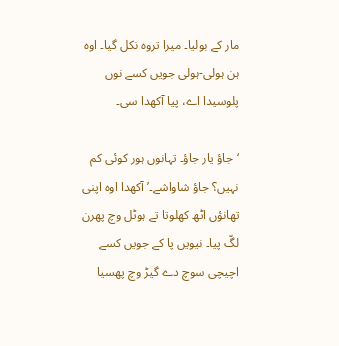مار کے بولیا۔ میرا تروہ نکل گیا۔ اوہ ہن ہولی-ہولی جویں کسے نوں پلوسیدا اے، پیا آکھدا سی۔

‘جاؤ یار جاؤ۔ تہانوں ہور کوئی کم نہیں؟ جاؤ شاواشے۔’ آکھدا اوہ اپنی تھانؤں اٹھ کھلوتا تے ہوٹل وچ پھرن لگّ پیا۔ نیویں پا کے جویں کسے اچیچی سوچ دے گیڑ وچ پھسیا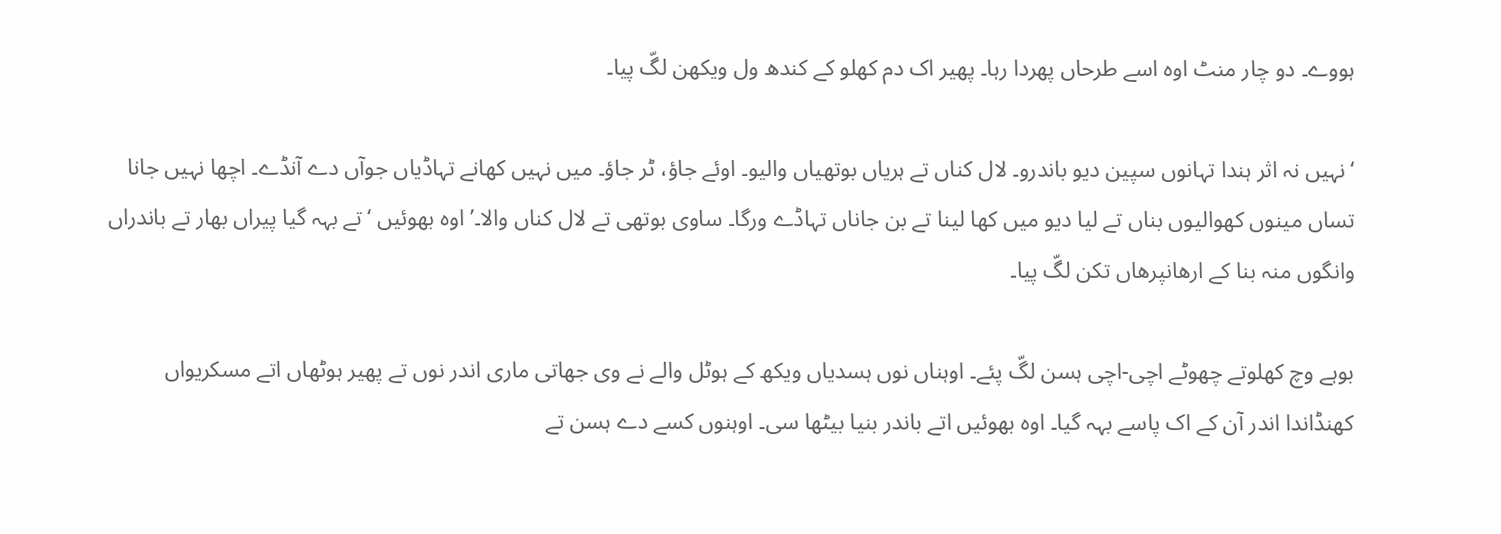ہووے۔ دو چار منٹ اوہ اسے طرحاں پھردا رہا۔ پھیر اک دم کھلو کے کندھ ول ویکھن لگّ پیا۔

‘نہیں نہ اثر ہندا تہانوں سپین دیو باندرو۔ لال کناں تے ہریاں بوتھیاں والیو۔ اوئے جاؤ، ٹر جاؤ۔ میں نہیں کھانے تہاڈیاں جوآں دے آنڈے۔ اچھا نہیں جانا تساں مینوں کھوالیوں بناں تے لیا دیو میں کھا لینا تے بن جاناں تہاڈے ورگا۔ ساوی بوتھی تے لال کناں والا۔’ اوہ بھوئیں ‘تے بہہ گیا پیراں بھار تے باندراں وانگوں منہ بنا کے ارھانپرھاں تکن لگّ پیا۔

بوہے وچ کھلوتے چھوٹے اچی-اچی ہسن لگّ پئے۔ اوہناں نوں ہسدیاں ویکھ کے ہوٹل والے نے وی جھاتی ماری اندر نوں تے پھیر ہوٹھاں اتے مسکریواں کھنڈاندا اندر آن کے اک پاسے بہہ گیا۔ اوہ بھوئیں اتے باندر بنیا بیٹھا سی۔ اوہنوں کسے دے ہسن تے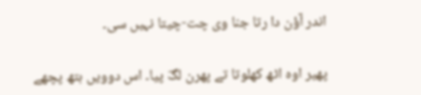اندر آؤن دا رتا جنا وی چت-چیتا نہیں سی۔

پھیر اوہ اٹھ کھلوتا تے پھرن لگّ پیا۔ اس دوویں ہتھ پچھے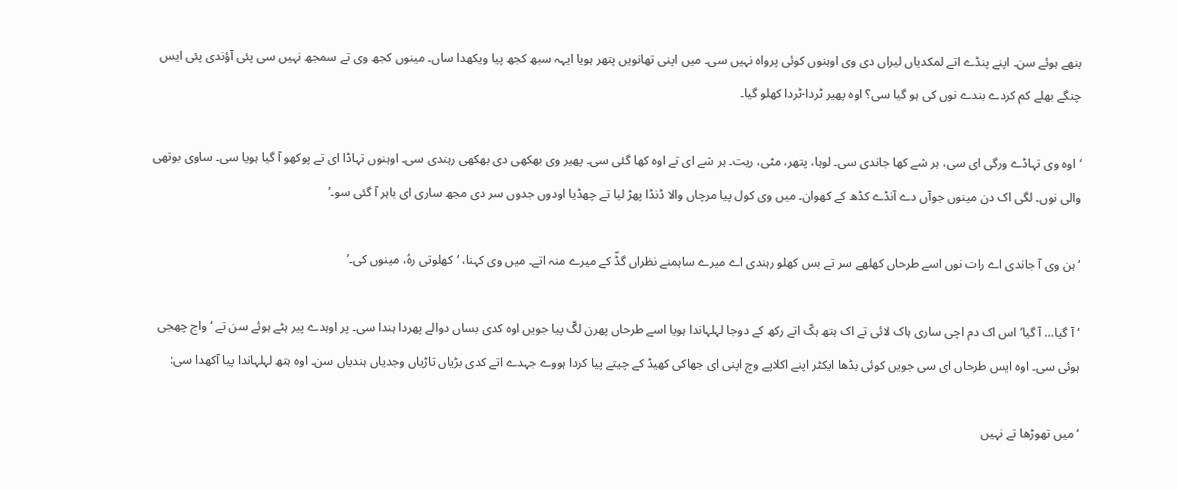بنھے ہوئے سن۔ اپنے پنڈے اتے لمکدیاں لیراں دی وی اوہنوں کوئی پرواہ نہیں سی۔ میں اپنی تھانویں پتھر ہویا ایہہ سبھ کجھ پیا ویکھدا ساں۔ مینوں کجھ وی تے سمجھ نہیں سی پئی آؤندی پئی ایس چنگے بھلے کم کردے بندے نوں کی ہو گیا سی؟ اوہ پھیر ٹردا-ٹردا کھلو گیا۔

‘اوہ وی تہاڈے ورگی ای سی، ہر شے کھا جاندی سی۔ لوہا، پتھر، مٹی، ریت۔ ہر شے ای تے اوہ کھا گئی سی۔ پھیر وی بھکھی دی بھکھی رہندی سی۔ اوہنوں تہاڈا ای تے پوکھو آ گیا ہویا سی۔ ساوی بوتھی والی نوں۔ لگی اک دن مینوں جوآں دے آنڈے کڈھ کے کھوان۔ میں وی کول پیا مرچاں والا ڈنڈا پھڑ لیا تے چھڈیا اودوں جدوں سر دی مجھ ساری ای باہر آ گئی سو۔’

‘ہن وی آ جاندی اے رات نوں اسے طرحاں کھلھے سر تے بس کھلو رہندی اے میرے ساہمنے نظراں گڈّ کے میرے منہ اتے۔ میں وی کہنا، ‘کھلوتی رہُ، مینوں کی۔’

‘آ گیا… آ گیا’ اس اک دم اچی ساری ہاک لائی تے اک ہتھ ہکّ اتے رکھ کے دوجا لہلہاندا ہویا اسے طرحاں پھرن لگّ پیا جویں اوہ کدی بساں دوالے پھردا ہندا سی۔ پر اوہدے پیر ہٹے ہوئے سن تے ‘واج چھجی ہوئی سی۔ اوہ ایس طرحاں ای سی جویں کوئی بڈھا ایکٹر اپنے اکلاپے وچ اپنی ای جھاکی کھیڈ کے چیتے پیا کردا ہووے جہدے اتے کدی بڑیاں تاڑیاں وجدیاں ہندیاں سن۔ اوہ ہتھ لہلہاندا پیا آکھدا سی:

‘میں تھوڑھا تے نہیں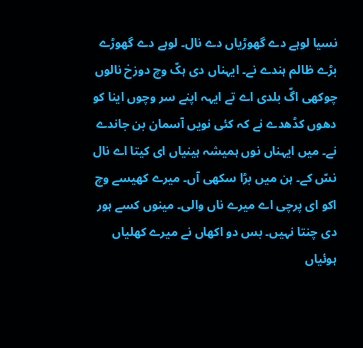نسیا لوہے دے گھوڑیاں دے نال۔ لوہے دے گھوڑے بڑے ظالم ہندے نے۔ ایہناں دی ہکّ وچ دوزخ نالوں چوکھی اگّ بلدی اے تے ایہہ اپنے سر وچوں اینا کو دھوں کڈھدے نے کہ کئی نویں آسمان بن جاندے نے۔ میں ایہناں نوں ہمیشہ ہینیاں ای کیتا اے نال نسّ کے۔ ہن میں بڑا سکھی آں۔ میرے کھیسے وچ اکو ای پرچی اے میرے ناں والی۔ مینوں کسے ہور دی چنتا نہیں۔ بس دو اکھاں نے میرے کھلیاں ہوئیاں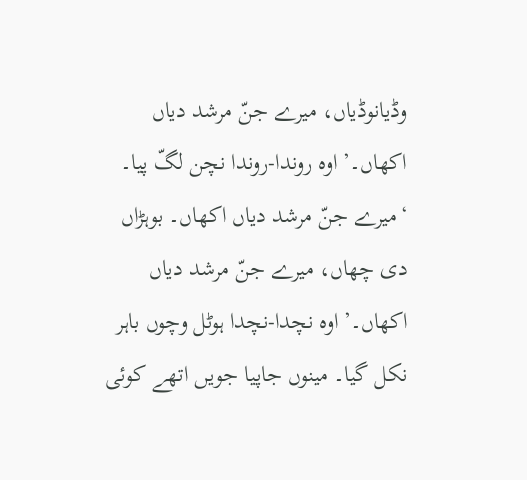وڈیانوڈیاں، میرے جنّ مرشد دیاں اکھاں۔’ اوہ روندا-روندا نچن لگّ پیا۔ ‘میرے جنّ مرشد دیاں اکھاں۔ بوہڑاں دی چھاں، میرے جنّ مرشد دیاں اکھاں۔’ اوہ نچدا-نچدا ہوٹل وچوں باہر نکل گیا۔ مینوں جاپیا جویں اتھے کوئی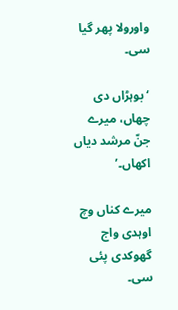واورولا پھر گیا سی۔

‘بوہڑاں دی چھاں، میرے جنّ مرشد دیاں اکھاں۔’

میرے کناں وچ اوہدی واج گھوکدی پئی سی۔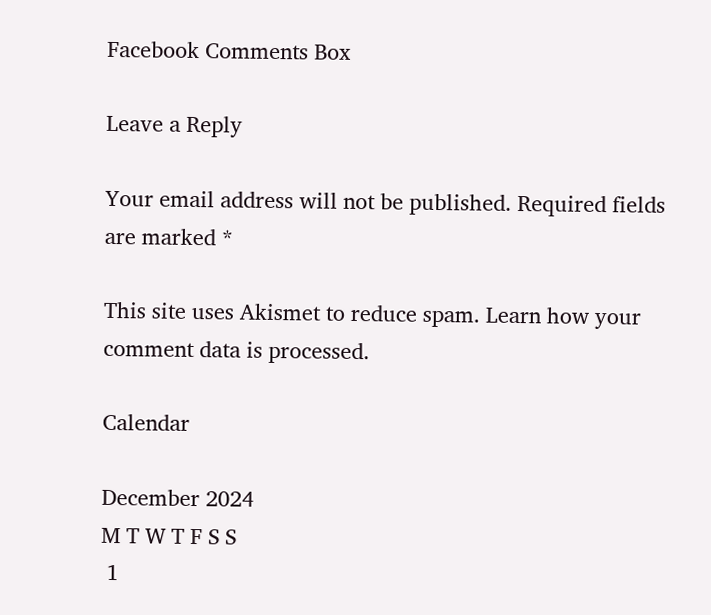Facebook Comments Box

Leave a Reply

Your email address will not be published. Required fields are marked *

This site uses Akismet to reduce spam. Learn how your comment data is processed.

Calendar

December 2024
M T W T F S S
 1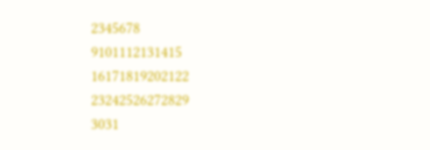2345678
9101112131415
16171819202122
23242526272829
3031